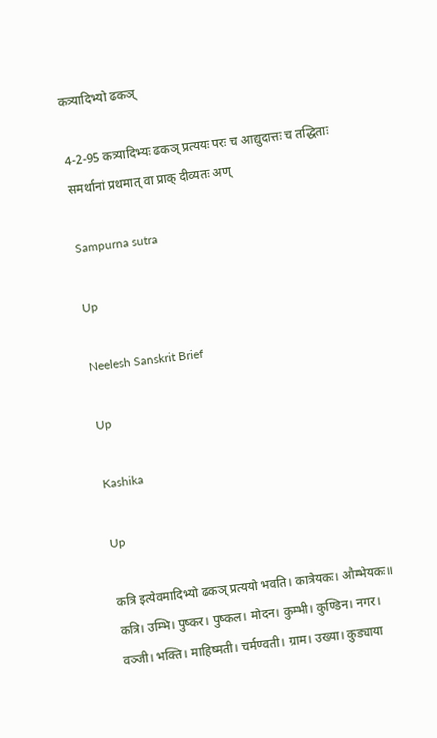कत्र्यादिभ्यो ढकञ्

4-2-95 कत्र्यादिभ्यः ढकञ् प्रत्ययः परः च आद्युदात्तः च तद्धिताः समर्थानां प्रथमात् वा प्राक् दीव्यतः अण्

Sampurna sutra

Up

Neelesh Sanskrit Brief

Up

Kashika

Up

कत्रि इत्येवमादिभ्यो ढकञ् प्रत्ययो भवति। कात्रेयकः। औम्भेयकः॥ कत्रि। उम्भि। पुष्कर। पुष्कल। मोदन। कुम्भी। कुण्डिन। नगर। वञ्जी। भक्ति। माहिष्मती। चर्मण्वती। ग्राम। उख्या। कुड्याया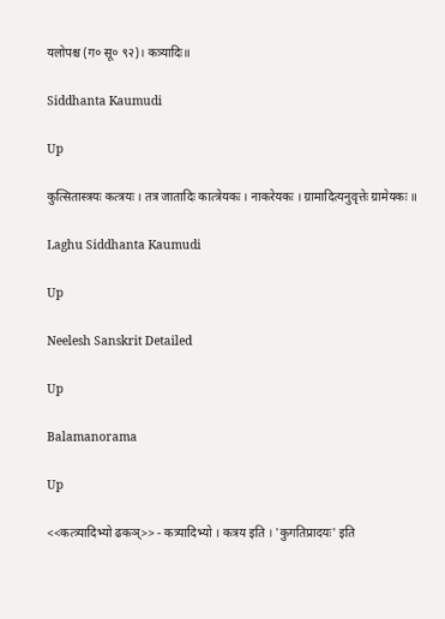यलोपश्च (ग० सू० ९२)। कत्र्यादिः॥

Siddhanta Kaumudi

Up

कुत्सितास्त्रयः कत्त्रयः । तत्र जातादिः कात्त्रेयकः । नाकरेयकः । ग्रामादित्यनुवृत्तेः ग्रामेयकः ॥

Laghu Siddhanta Kaumudi

Up

Neelesh Sanskrit Detailed

Up

Balamanorama

Up

<<कत्त्र्यादिभ्यो ढकञ्>> - कत्र्यादिभ्यो । कत्रय इति । 'कुगतिप्रादयः' इति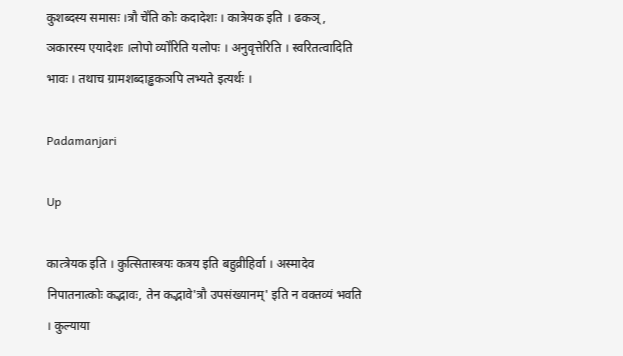कुशब्दस्य समासः ।त्रौ चे॑ति कोः कदादेशः । कात्रेयक इति । ढकञ्, ञकारस्य एयादेशः ।लोपो व्यो॑रिति यलोपः । अनुवृत्तेरिति । स्वरितत्वादिति भावः । तथाच ग्रामशब्दाड्ढकञपि लभ्यते इत्यर्थः ।

Padamanjari

Up

कात्त्रेयक इति । कुत्सितास्त्रयः कत्रय इति बहुव्रीहिर्वा । अस्मादेव निपातनात्कोः कद्भावः, तेन कद्भावे'त्रौ उपसंख्यानम्' इति न वक्तव्यं भवति । कुल्याया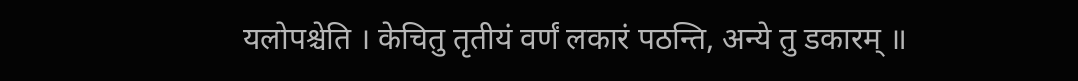यलोपश्चेति । केचितु तृतीयं वर्णं लकारं पठन्ति, अन्ये तु डकारम् ॥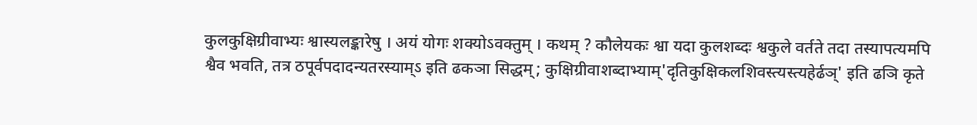कुलकुक्षिग्रीवाभ्यः श्वास्यलङ्कारेषु । अयं योगः शक्योऽवक्तुम् । कथम् ? कौलेयकः श्वा यदा कुलशब्दः श्वकुले वर्तते तदा तस्यापत्यमपि श्वैव भवति, तत्र ठपूर्वपदादन्यतरस्याम्ऽ इति ढकञा सिद्धम्; कुक्षिग्रीवाशब्दाभ्याम्'दृतिकुक्षिकलशिवस्त्यस्त्यहेर्ढञ्' इति ढञि कृते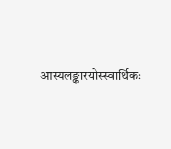आस्यलङ्कारयोस्स्वार्थिकः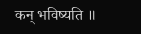कन् भविष्यति ॥